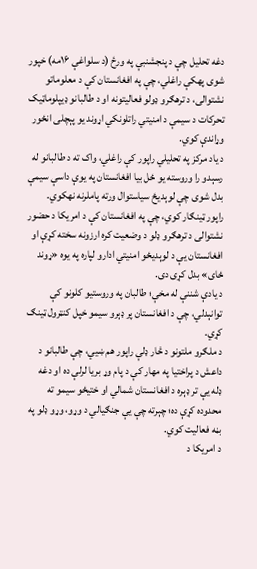دغه تحلیل چې د پنجشنبې په ورځ (د سلواغې ۱۶مه) خپور شوی پهکې راغلي، چې په افغانستان کې د معلوماتو نشتوالی، د ترهګرو ډولو فعالیتونه او د طالبانو ډیپلوماټیک تحرکات د سیمې د امنیتي راتلونکي اړوند یو پېچلی انځور وړاندې کوي.
د یاد مرکز په تحلیلي راپور کې راغلي، واک ته د طالبانو له رسېدو را وروسته یو ځل بیا افغانستان په یوې داسې سیمې بدل شوی چې لوېديځ سیاستوال ورته پاملرنه نهکوي.
راپور ټینګار کوي، چې په افغانستان کې د امریکا د حضور نشتوالی د ترهګرو ډلو د وضعیت کره ارزونه سخته کړې او افغانستان یې د لوېدیځو امنیتي ادارو لپاره په یوه «ړوند ځای» بدل کړی دی.
د یادې شننې له مخې؛ طالبان په وروستیو کلونو کې توانېدلي، چې د افغانستان پر ډېرو سیمو خپل کنټرول ټینګ کړي.
د ملګرو ملتونو د څار ډلې راپور هم ښيي، چې طالبانو د داعش د پراختیا په مهار کې د پام وړ بریا لرلې ده او دغه ډله یې تر ډېره د افغانستان شمالي او ختیځو سیمو ته محدوده کړې ده؛ چېرته چې یې جنګیالي د وړو، وړو ډلو په بڼه فعالیت کوي.
د امریکا د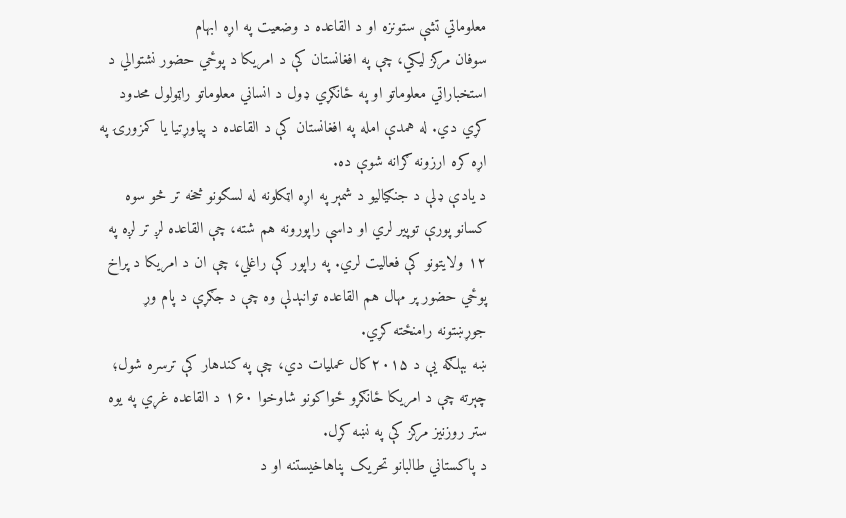معلوماتي تشې ستونزه او د القاعده د وضعیت په اړه ابهام
سوفان مرکز لیکي، چې په افغانستان کې د امریکا د پوځي حضور نشتوالي د استخباراتي معلوماتو او په ځانګړي ډول د انساني معلوماتو راټولول محدود کړي دي. له همدې امله په افغانستان کې د القاعده د پیاوړتیا یا کمزورۍ په اړه کره ارزونه ګرانه شوې ده.
د یادې ډلې د جنګیالیو د شمېر په اړه اټکلونه له لسګونو څخه تر څو سوه کسانو پورې توپیر لري او داسې راپورونه هم شته، چې القاعده لږ تر لږه په ۱۲ ولایتونو کې فعالیت لري. په راپور کې راغلي، چې ان د امریکا د پراخ پوځي حضور پر مهال هم القاعده توانېدلې وه چې د جګړې د پام وړ جوړښتونه رامنځته کړي.
ښه بېلګه یې د ۲۰۱۵کال عملیات دي، چې په کندهار کې ترسره شول؛ چېرته چې د امریکا ځانګړو ځواکونو شاوخوا ۱۶۰ د القاعده غړي په یوه ستر روزنیز مرکز کې په نښه کړل.
د پاکستاني طالبانو تحریک پناهاخیستنه او د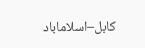کابل–اسلاماباد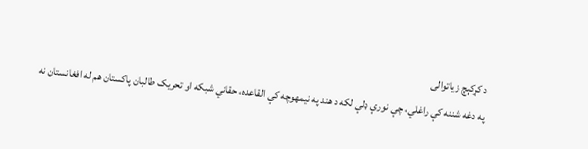د کړکېچ زیاتوالی
په دغه شننه کې راغلي، چې نورې ډلې لکه د هند په نیمهوچه کې القاعده، حقاني شبکه او تحریک طالبان پاکستان هم له افغانستان نه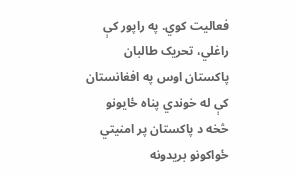فعالیت کوي. په راپور کې راغلي، تحریک طالبان پاکستان اوس په افغانستان کې له خوندي پناه ځایونو څخه د پاکستان پر امنیتي ځواکونو بریدونه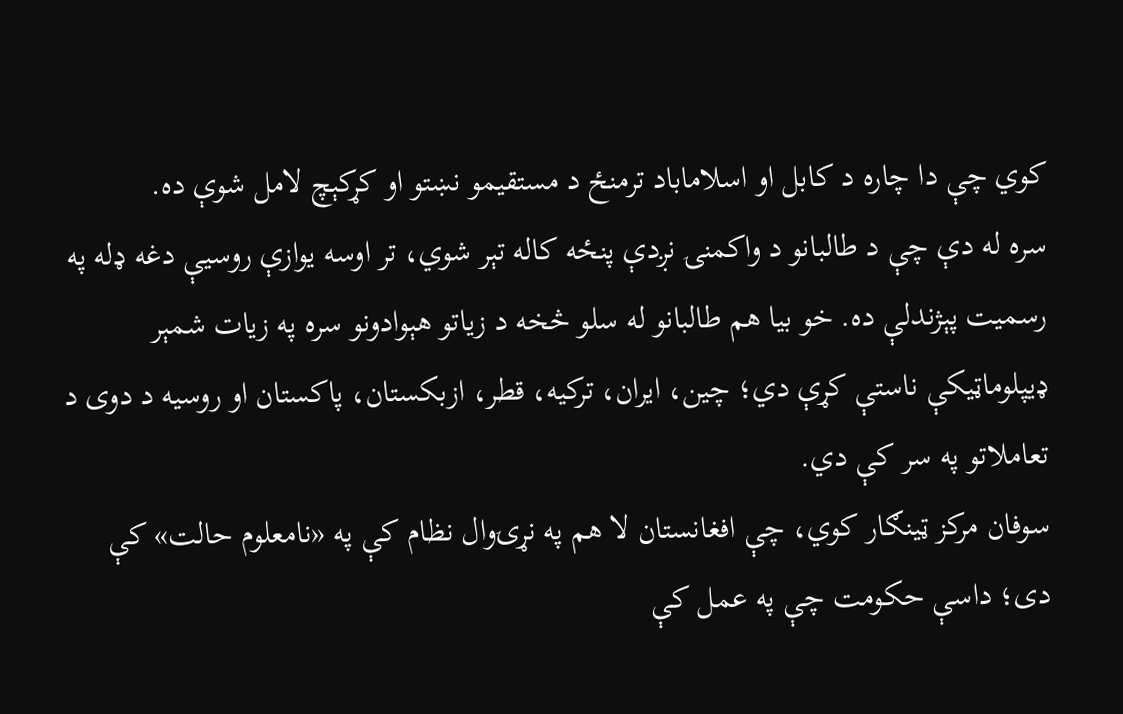کوي چې دا چاره د کابل او اسلاماباد ترمنځ د مستقیمو نښتو او کړکېچ لامل شوې ده.
سره له دې چې د طالبانو د واکمنۍ نږدې پنځه کاله تېر شوي، تر اوسه یوازې روسیې دغه ډله په رسمیت پېژندلې ده. خو بیا هم طالبانو له سلو څخه د زیاتو هېوادونو سره په زیات شمېر ډیپلوماټیکې ناستې کړې دي؛ چین، ایران، ترکیه، قطر، ازبکستان، پاکستان او روسیه د دوی د تعاملاتو په سر کې دي.
سوفان مرکز ټینګار کوي، چې افغانستان لا هم په نړۍوال نظام کې په «نامعلوم حالت» کې دی؛ داسې حکومت چې په عمل کې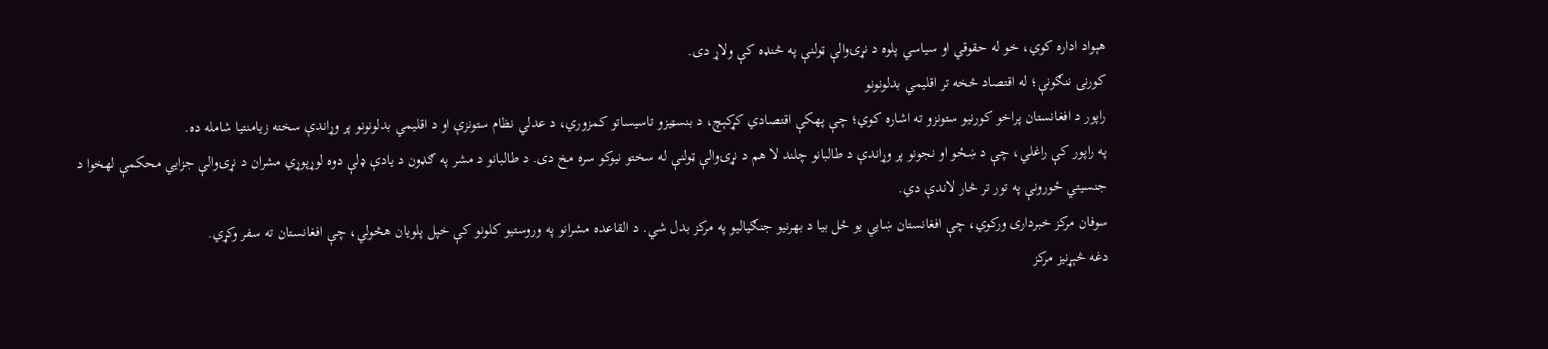هېواد اداره کوي، خو له حقوقي او سیاسي پلوه د نړۍوالې ټولنې په څنډه کې ولاړ دی.
کورنۍ ننګونې؛ له اقتصاد څخه تر اقلیمي بدلونونو
راپور د افغانستان پراخو کورنیو ستونزو ته اشاره کوي؛ چې پهکې اقتصادي کړکېچ، د بنسټیزو تاسیساتو کمزوري، د عدلي نظام ستونزې او د اقلیمي بدلونونو پر وړاندې سخته زیامنتیا شامله ده.
په راپور کې راغلي، چې د ښځو او نجونو پر وړاندې د طالبانو چلند لا هم د نړۍوالې ټولنې له سختو نیوکو سره مخ دی. د طالبانو د مشر په ګډون د یادې ډلې دوه لوړپوړي مشران د نړۍوالې جزایي محکمې لهخوا د جنسیتي ځورونې په تور تر څار لاندې دي.
سوفان مرکز خبرداری ورکوي، چې افغانستان ښايي یو ځل بیا د بهرنیو جنګیالیو په مرکز بدل شي. د القاعده مشرانو په وروستیو کلونو کې خپل پلویان هڅولي، چې افغانستان ته سفر وکړي.
دغه څېړنیز مرکز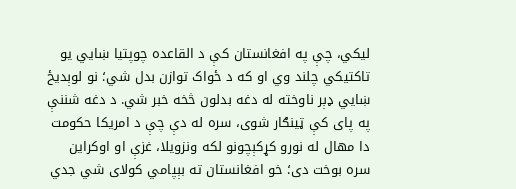لیکي، چې په افغانستان کې د القاعده چوپتیا ښایي یو تاکتیکي چلند وي او که د ځواک توازن بدل شي؛ نو لوېدیځ ښايي ډېر ناوخته له دغه بدلون څخه خبر شي. د دغه شننې په پای کې ټینګار شوی، سره له دې چې د امریکا حکومت دا مهال له نورو کړکېچونو لکه ونزویلا، غزې او اوکراین سره بوخت دی؛ خو افغانستان ته بېپامي کولای شي جدي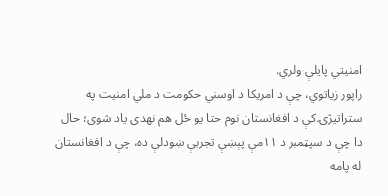امنیتي پایلې ولري.
راپور زیاتوي، چې د امریکا د اوسني حکومت د ملي امنیت په ستراتیژۍ کې د افغانستان نوم حتا یو ځل هم نهدی یاد شوی؛ حال دا چې د سپټمبر د ۱۱مې پېښې تجربې ښودلې ده، چې د افغانستان له پامه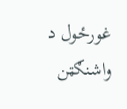غورځول د واشنګټن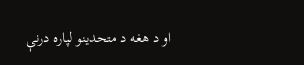او د هغه د متحدینو لپاره درنې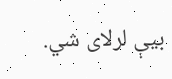بیې لرلای شي.